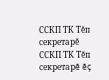ССКП ТК Тĕп секретарĕ
ССКП ТК Тĕп секретарĕ ĕç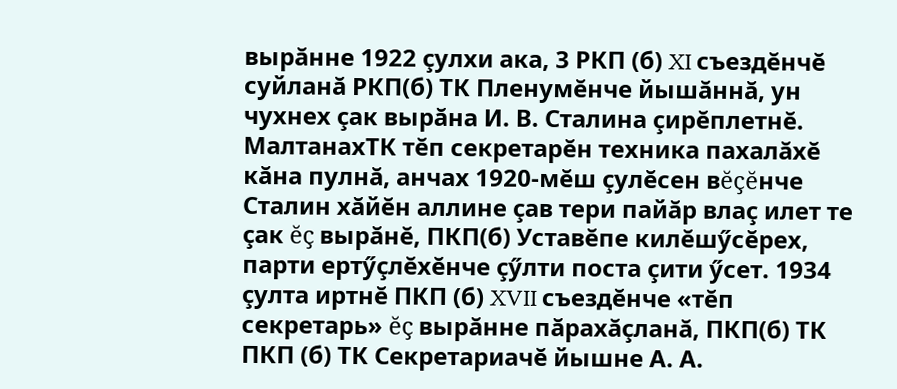вырăнне 1922 çулхи ака, 3 РКП (б) XI съездĕнчĕ суйланă РКП(б) ТК Пленумĕнче йышăннă, ун чухнех çак вырăна И. В. Сталина çирĕплетнĕ.
МалтанахТК тĕп секретарĕн техника пахалăхĕ кăна пулнă, анчах 1920-мĕш çулĕсен вĕçĕнче Сталин хăйĕн аллине çав тери пайăр влаç илет те çак ĕç вырăнĕ, ПКП(б) Уставĕпе килĕшӳсĕрех, парти ертӳçлĕхĕнче çӳлти поста çити ӳсет. 1934 çулта иртнĕ ПКП (б) XVII съездĕнче «тĕп секретарь» ĕç вырăнне пăрахăçланă, ПКП(б) ТК ПКП (б) ТК Секретариачĕ йышне А. А.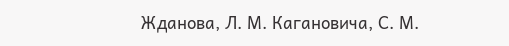Жданова, Л. М. Кагановича, С. М.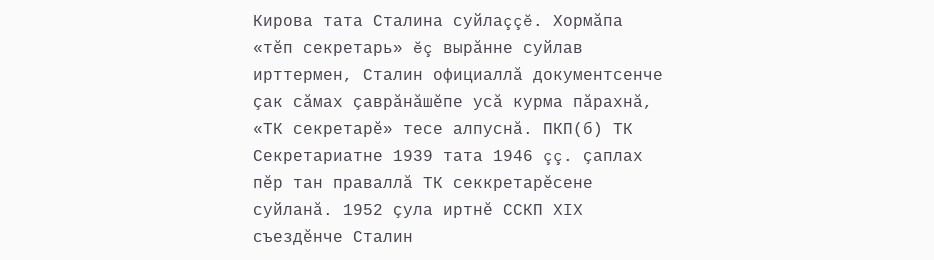Кирова тата Сталина суйлаççĕ. Хормăпа «тĕп секретарь» ĕç вырăнне суйлав ирттермен, Сталин официаллă документсенче çак сăмах çаврăнăшĕпе усă курма пăрахнă, «ТК секретарĕ» тесе алпуснă. ПКП(б) ТК Секретариатне 1939 тата 1946 çç. çаплах пĕр тан праваллă ТК секкретарĕсене суйланă. 1952 çула иртнĕ ССКП XIX съездĕнче Сталин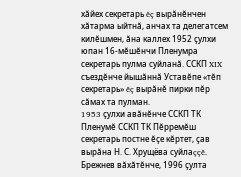хăйех секретарь ĕç вырăнĕнчен хăтарма ыйтнă, анчах та делегатсем килĕшмен, ăна каллех 1952 çулхи юпан 16-мĕшĕнчи Пленумра секретарь пулма суйланă. ССКП XIX съездĕнче йышăннă Уставĕпе «тĕп секретарь» ĕç вырăнĕ пирки пĕр сăмах та пулман.
1953 çулхи авăнĕнче ССКП ТК Пленумĕ ССКП ТК Пĕрремĕш секретарь постне ĕçе кĕртет, çав вырăна Н. С. Хрущёва суйлаççĕ. Брежнев вăхăтĕнче, 1996 çулта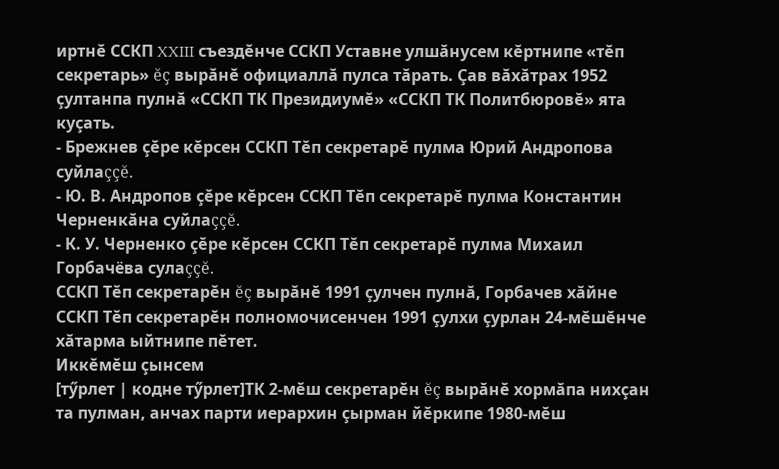иртнĕ ССКП XXIII съездĕнче ССКП Уставне улшăнусем кĕртнипе «тĕп секретарь» ĕç вырăнĕ официаллă пулса тăрать. Çав вăхăтрах 1952 çултанпа пулнă «ССКП ТК Президиумĕ» «ССКП ТК Политбюровĕ» ята куçать.
- Брежнев çĕре кĕрсен ССКП Тĕп секретарĕ пулма Юрий Андропова суйлаççĕ.
- Ю. В. Андропов çĕре кĕрсен ССКП Тĕп секретарĕ пулма Константин Черненкăна суйлаççĕ.
- К. У. Черненко çĕре кĕрсен ССКП Тĕп секретарĕ пулма Михаил Горбачёва сулаççĕ.
ССКП Тĕп секретарĕн ĕç вырăнĕ 1991 çулчен пулнă, Горбачев хăйне ССКП Тĕп секретарĕн полномочисенчен 1991 çулхи çурлан 24-мĕшĕнче хăтарма ыйтнипе пĕтет.
Иккĕмĕш çынсем
[тӳрлет | кодне тӳрлет]ТК 2-мĕш секретарĕн ĕç вырăнĕ хормăпа нихçан та пулман, анчах парти иерархин çырман йĕркипе 1980-мĕш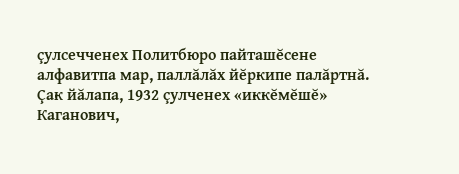çулсечченех Политбюро пайташĕсене алфавитпа мар, паллăлăх йĕркипе палăртнă. Çак йăлапа, 1932 çулченех «иккĕмĕшĕ» Каганович,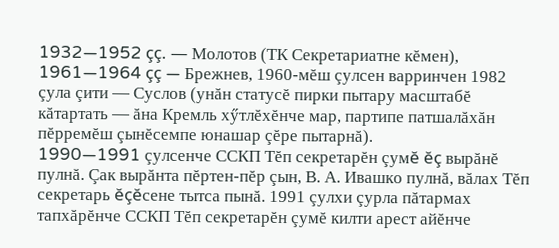1932—1952 çç. — Молотов (ТК Секретариатне кĕмен), 1961—1964 çç — Брежнев, 1960-мĕш çулсен варринчен 1982 çула çити — Суслов (унăн статусĕ пирки пытару масштабĕ кăтартать — ăна Кремль хӳтлĕхĕнче мар, партипе патшалăхăн пĕрремĕш çынĕсемпе юнашар çĕре пытарнă).
1990—1991 çулсенче ССКП Тĕп секретарĕн çумĕ ĕç вырăнĕ пулнă. Çак вырăнта пĕртен-пĕр çын, В. А. Ивашко пулнă, вăлах Тĕп секретарь ĕçĕсене тытса пынă. 1991 çулхи çурла пăтармах тапхăрĕнче ССКП Тĕп секретарĕн çумĕ килти арест айĕнче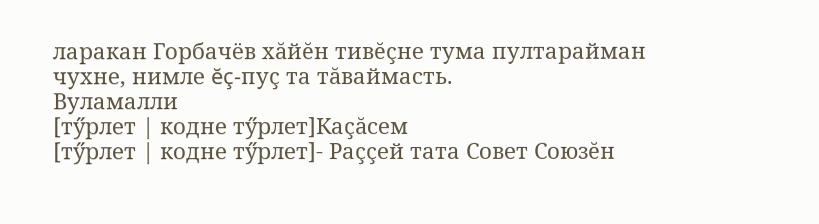ларакан Горбачёв хăйĕн тивĕçне тума пултарайман чухне, нимле ĕç-пуç та тăваймасть.
Вуламалли
[тӳрлет | кодне тӳрлет]Каçăсем
[тӳрлет | кодне тӳрлет]- Раççей тата Совет Союзĕн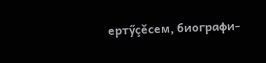ертӳçĕсем, биографи-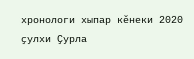хронологи хыпар кĕнеки 2020 ҫулхи Ҫурла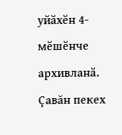уйӑхӗн 4-мӗшӗнче архивланӑ.
Çавăн пекех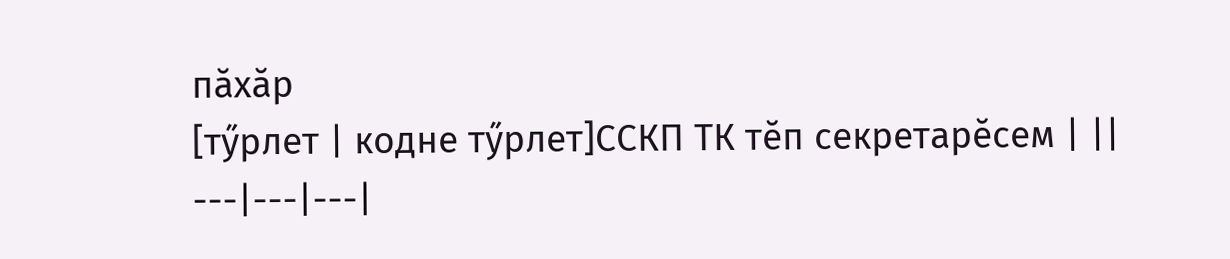пăхăр
[тӳрлет | кодне тӳрлет]ССКП ТК тĕп секретарĕсем | ||
---|---|---|